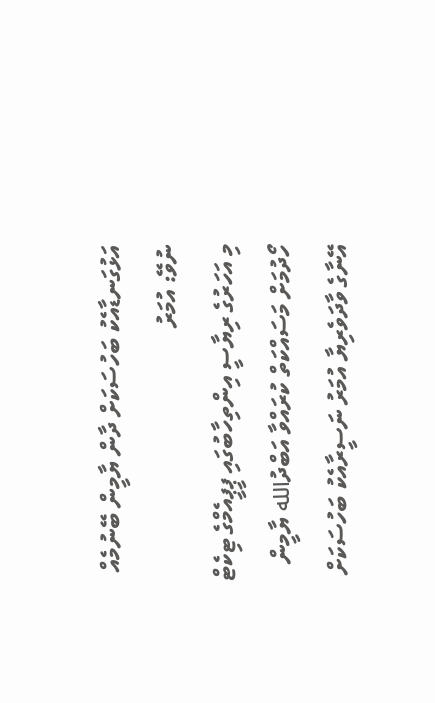އަޅުގަނޑާއެކު ބަހުސަކަށް ދާން ޔާމީން ބޭނުމެއް ނުވޭ: އުމަރު
މި އަހަރުގެ ރިޔާސީ އިންތިހާބުގައި ޕީޕީއެމްގެ ޓިކެޓް ހޯދުމަށް މަސައްކަތް ކުރައްވާ އަބްދުالله ޔާމީން އޭނާގެ ވާދަވެރިޔާ އުމަރު ނަސީރާއެކު ބަހުސަކަށް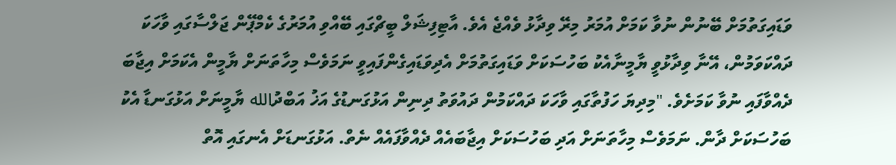ވަޑައިގަތުމަށް ބޭނުން ނުވާ ކަމަށް އުމަރު މިރޭ ވިދާޅު ވެއްޖެ އެވެ. އާޓިފިޝަލް ބީޗްގައި ބޭއްވި އުމަރުގެ ކެމްޕޭން ޖަލްސާގައި ވާހަކަ ދައްކަވަމުން، އޭނާ ވިދާޅުވީ ޔާމީނާއެކު ބަހުސަކަށް ވަޑައިގަތުމަށް އެދިވަޑައިގެންފައިވީ ނަމަވެސް މިހާތަނަށް ޔާމީން އެކަމަށް އިޖާބަ ދެއްވާފައި ނުވާ ކަމަށެވެ. "މިދިޔަ ހަފުތާގައި ވާހަކަ ދައްކަމުން ދައުވަތު ދިނިން އަޅުގަނޑުގެ އަޚު އަބްދުالله ޔާމީނަށް އަޅުގަނޑާ އެކު ބަހުސަކަށް ދާން. ނަމަވެސް މިހާތަނަށް އަދި ބަހުސަކަށް އިޖާބައެއް ދެއްވާފައެއް ނެތް. އަޅުގަނޑަށް އެނގައި އޮތް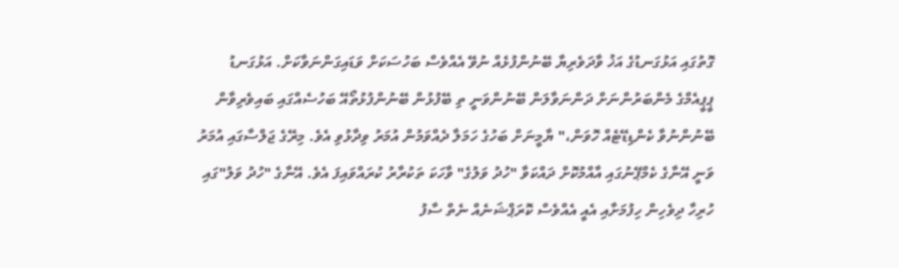ގޮތުގައި އަޅުގަނޑުގެ އަޚު ވާދަވެރިޔާ ބޭނުންފުޅެއް ނުވޭ އެއްވެސް ބަހުސަކަށް ވަޑައިގަންނަވާކަށް. އަޅުގަނޑު ޕީޕީއެމްގެ މެންބަރުންނަށް ދަންނަވާލަން ބޭނުންވަނީ ތި ބޭފުޅުން ބޭނުންފުޅުތޯއޭ ބަހުސެއްގައި ބައިވެރިވާން ބޭނުންނުވާ ކެންޑިޑޭޓެއް ހޮވަން،" ޔާމީނަށް ބަހުގެ ހަމަލާ ދެއްވަމުން އުމަރު ވިދާޅުވި އެވެ. މިރޭގެ ޖަލްސާގައި އުމަރު ވަނީ އޭނާގެ ކެމްޕޭނުގައި އާއްމުކޮށް ދައްކަވާ "ހުދު ވަލުގެ" ވާހަކަ ތަކުރާރު ކުރައްވައިފަ އެވެ. އޭނާގެ "ހުދު ވަލު"ގައި ހުރިހާ ދިވެހިން ހިފުމަށާއި އެއީ އެއްވެސް ކޮރަޕްޝަނެއް ނެތް ސާފު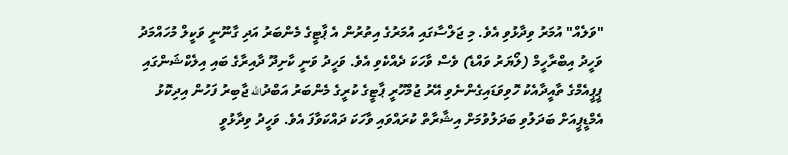"ވަލެއް" އުމަރު ވިދާޅުވި އެވެ. މި ޖަލްސާގައި އުމަރުގެ އިތުރުން އެ ޕާޓީގެ މެންބަރު އަދި ގާނޫނީ ވަކީލް މުހައްމަދު ވަހީދު އިބްރާހީމް (ލޯޔަރު ވައްޑެ) ވެސް ވާހަކަ ދެއްކެވި އެވެ. ވަހީދު ވަނީ ކާށިދޫ ދާއިރާގެ ބައި އިލެކްޝަންގައި ޕީޕީއެމްގެ ތާއީދާއެކު ހޮވިވަޑައިގެންނެވި އޭރު ޖުމްހޫރީ ޕާޓީގެ ކުރީގެ މެންބަރު އަބްދުالله ޖާބިރު ފަހުން އިދިކޮޅު އެމްޑީޕީއަށް ބަދަލުވި ބަދަލުވުމަށް އިޝާރާތް ކުރައްވައި ވާހަކަ ދައްކަވާފަ އެވެ. ވަހީދު ވިދާޅުވީ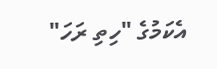އެކަމުގެ "ހިތި ރަހަ"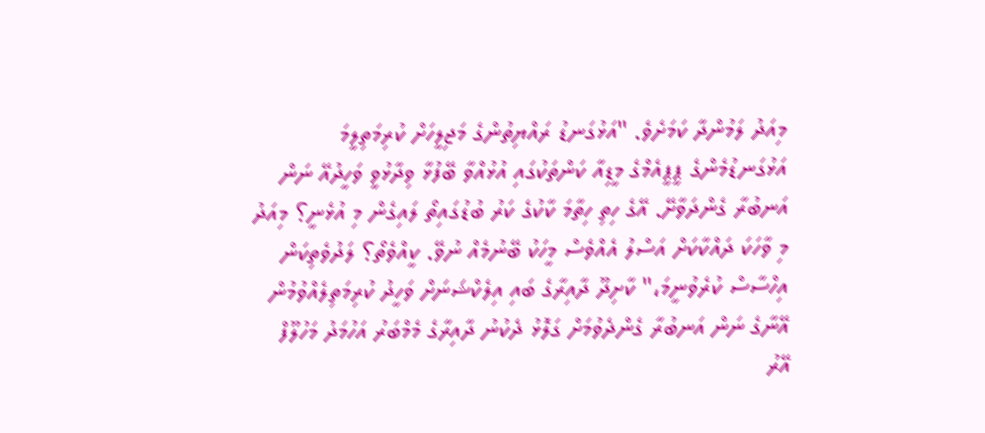މިއަދު ލަމުންދާ ކަމަށެވެ. "އަޅުގަނޑު ރައްޔިތުންގެ މަޖިލީހަށް ކުރިމަތިލީމަ އަޅުގަނޑުމެންގެ ޕީޕީއެމްގެ މީޑިއާ ކަންތަކުގައި އުޅުއްވާ ބޭފުޅާ ވިދާޅުވީ ވަހީދުއޭ ނަން އަނބުރާ ގެންދަވާށޭ. އޭގެ ހިތި ހިތާމަ ކާކުގެ ކަރު ބުޑުގައިތޯ ލައިގެން މި އުޅެނީ؟ މިއަދު މި ވާހަކަ ދައްކާކަށް އަސްލު އެއްވެސް މީހަކު ބޭނުމެއް ނުވޭ. ކީއްވެތޯ؟ ލަދުވެތިކަން އިހްސާސް ކުރެވުނީމަ،" ކާށިދޫ ދާއިރާގެ ބައި އިލެކްޝަނަށް ވަހީދު ކުރިމަތިލެއްވުމުން އޭނާގެ ނަން އަނބުރާ ގެންދެވުމަށް ގަލޮޅު ދެކުނު ދާއިރާގެ މެމްބަރު އަހުމަދު މަހުލޫފް އޭރު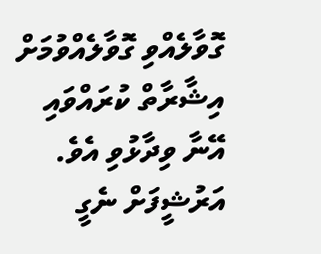ގޮވާލެއްވި ގޮވާލެއްވުމަށް އިޝާރާތް ކުރައްވައި އޭނާ ވިދާޅުވި އެވެ.
އަރުޝީފަށް ނެގީ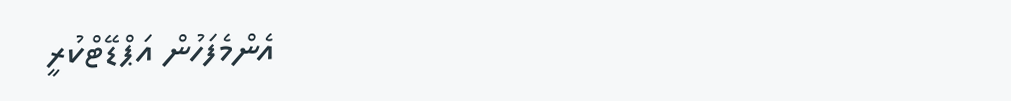އެންމެފަހުން އަޕްޑޭޓްކުރީ